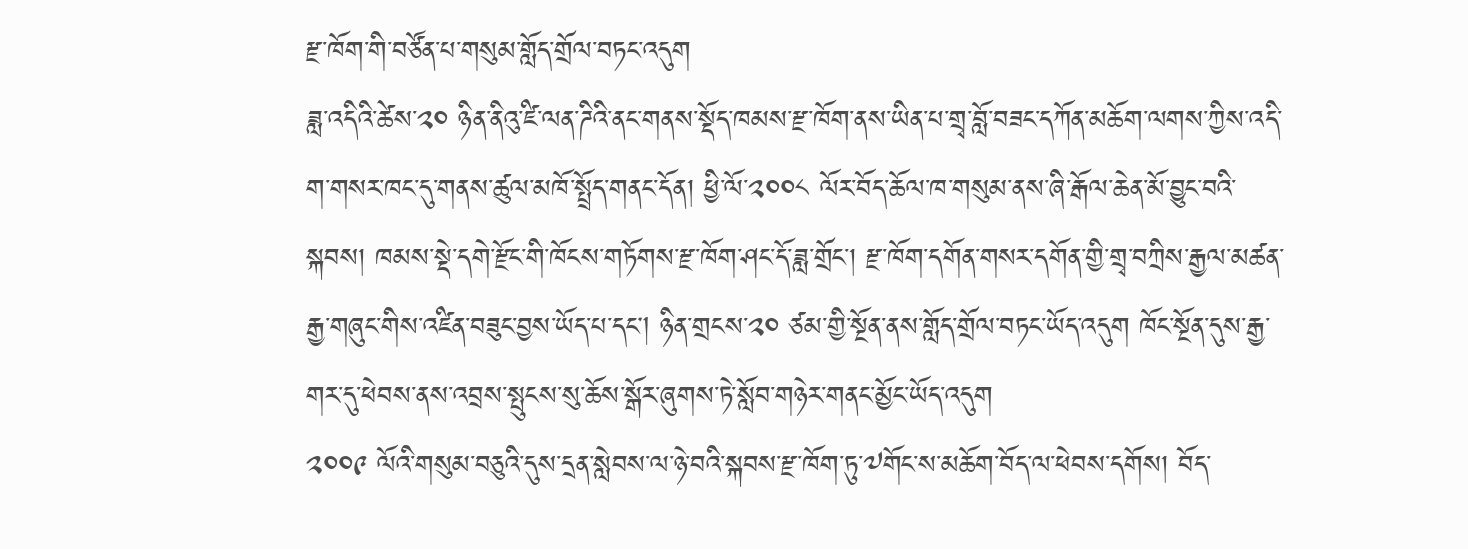རྫ་ཁོག་གི་བཙོན་པ་གསུམ་གློད་གྲོལ་བཏང་འདུག
ཟླ་འདིའི་ཚེས་༢༠ ཉིན་ནིའུ་ཛི་ལན་ཌིའི་ནང་གནས་སྡོད་ཁམས་རྫ་ཁོག་ནས་ཡིན་པ་གྲྭ་བློ་བཟང་དཀོན་མཆོག་ལགས་ཀྱིས་འདི་ག་གསར་ཁང་དུ་གནས་ཚུལ་མཁོ་སྤྲོད་གནང་དོན། ཕྱི་ལོ་༢༠༠༨ ལོར་བོད་ཆོལ་ཁ་གསུམ་ནས་ཞི་རྒོལ་ཆེན་མོ་བྱུང་བའི་སྐབས། ཁམས་སྡེ་དགེ་རྫོང་གི་ཁོངས་གཏོགས་རྫ་ཁོག་ཤང་དོ་ཟླ་གྲོང་། རྫ་ཁོག་དགོན་གསར་དགོན་གྱི་གྲྭ་བཀྲིས་རྒྱལ་མཚན་རྒྱ་གཞུང་གིས་འཛིན་བཟུང་བྱས་ཡོད་པ་དང། ཉིན་གྲངས་༢༠ ཙམ་གྱི་སྔོན་ནས་གློད་གྲོལ་བཏང་ཡོད་འདུག ཁོང་སྔོན་དུས་རྒྱ་གར་དུ་ཕེབས་ནས་འབྲས་སྤུངས་སུ་ཆོས་སྒོར་ཞུགས་ཏེ་སློབ་གཉེར་གནང་མྱོང་ཡོད་འདུག
༢༠༠༩ ལོའི་གསུམ་བཅུའི་དུས་དྲན་སླེབས་ལ་ཉེ་བའི་སྐབས་རྫ་ཁོག་ཏུ་༧གོང་ས་མཆོག་བོད་ལ་ཕེབས་དགོས། བོད་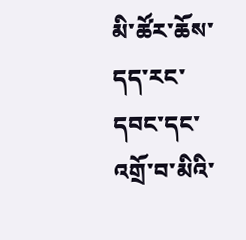མི་ཚོར་ཆོས་དད་རང་དབང་དང་འགྲོ་བ་མིའི་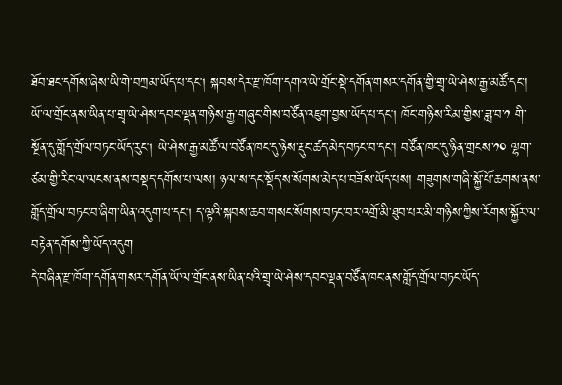ཐོབ་ཐང་དགོས་ཞེས་ཡི་གེ་བཀྲམ་ཡོད་པ་དང། སྐབས་དེར་རྫ་ཁོག་དགའ་ཡེ་གྲོང་སྡེ་དགོན་གསར་དགོན་གྱི་གྲྭ་ཡེ་ཤེས་རྒྱ་མཚོ་དང་། ཡོ་ལ་གྲོང་ནས་ཡིན་པ་གྲྭ་ཡེ་ཤེས་དབང་ལྡན་གཉིས་རྒྱ་གཞུང་གིས་བཙོན་འཇུག་བྱས་ཡོད་པ་དང། ཁོང་གཉིས་རིམ་གྱིས་ཟླ་བ་༡ གི་སྔོན་དུ་གློད་གྲོལ་བཏང་ཡོད་རུང། ཡེ་ཤེས་རྒྱ་མཚོ་ལ་བཙོན་ཁང་དུ་ཉེས་རྡུང་ཚད་མེད་བཏང་བ་དང་། བཙོན་ཁང་དུ་ཉིན་གྲངས་༡༠ ལྷག་ཙམ་གྱི་རིང་ལ་ལངས་ནས་བསྡད་དགོས་པ་ལས། ཉལ་ས་དང་སྡོད་ས་སོགས་མེད་པ་བཟོས་ཡོད་པས། གཟུགས་གཞི་སྐྱོ་པོ་ཆགས་ནས་གློད་གྲོལ་བཏང་བ་ཞིག་ཡིན་འདུག་པ་དང། ད་ལྟའི་སྐབས་ཆབ་གསང་སོགས་བཏང་བར་འགྲོ་མི་ཐུབ་པར་མི་གཉིས་ཀྱིས་རོགས་སྐྱོར་ལ་བརྟེན་དགོས་ཀྱི་ཡོད་འདུག
དེ་བཞིན་རྫ་ཁོག་དགོན་གསར་དགོན་ཡོ་ལ་གྲོང་ནས་ཡིན་པའི་གྲྭ་ཡེ་ཤེས་དབང་ལྡན་བཙོན་ཁང་ནས་གློད་གྲོལ་བཏང་ཡོད་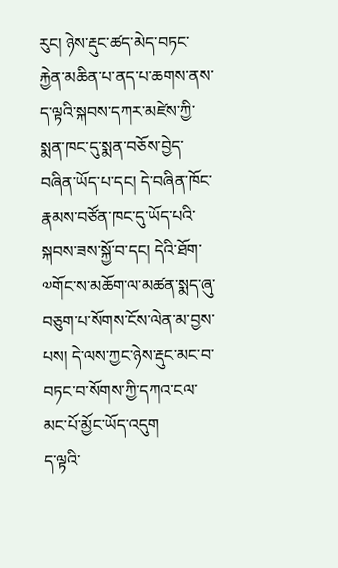རུང། ཉེས་རྡུང་ཚད་མེད་བཏང་རྐྱེན་མཆིན་པ་ནད་པ་ཆགས་ནས་ད་ལྟའི་སྐབས་དཀར་མཛེས་ཀྱི་སྨན་ཁང་དུ་སྨན་བཅོས་བྱེད་བཞིན་ཡོད་པ་དང། དེ་བཞིན་ཁོང་རྣམས་བཙོན་ཁང་དུ་ཡོད་པའི་སྐབས་ཟས་སྐྱོ་བ་དང། དེའི་ཐོག་༧གོང་ས་མཆོག་ལ་མཚན་སྨད་ཞུ་བཅུག་པ་སོགས་ངོས་ལེན་མ་བྱས་པས། དེ་ལས་ཀྱང་ཉེས་རྡུང་མང་བ་བཏང་བ་སོགས་ཀྱི་དཀའ་ངལ་མང་པོ་མྱོང་ཡོད་འདུག
ད་ལྟའི་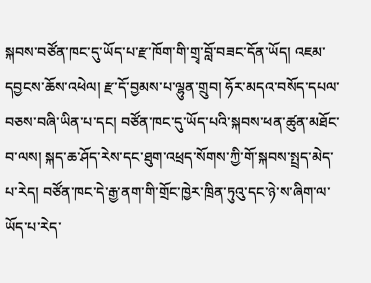སྐབས་བཙོན་ཁང་དུ་ཡོད་པ་རྫ་ཁོག་གི་གྲྭ་བློ་བཟང་དོན་ཡོད། འཇམ་དབྱངས་ཆོས་འཕེལ། རྫ་དོ་བྱམས་པ་ལྷུན་གྲུབ། ཧོར་མདའ་བསོད་དཔལ་བཅས་བཞི་ཡིན་པ་དང། བཙོན་ཁང་དུ་ཡོད་པའི་སྐབས་ཕན་ཚུན་མཐོང་བ་ལས། སྐད་ཆ་ཤོད་རེས་དང་ཐུག་འཕྲད་སོགས་ཀྱི་གོ་སྐབས་སྤྲད་མེད་པ་རེད། བཙོན་ཁང་དེ་རྒྱ་ནག་གི་གྲོང་ཁྱེར་ཁྲིན་ཏུའུ་དང་ཉེ་ས་ཞིག་ལ་ཡོད་པ་རེད་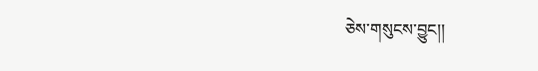ཅེས་གསུངས་བྱུང།།